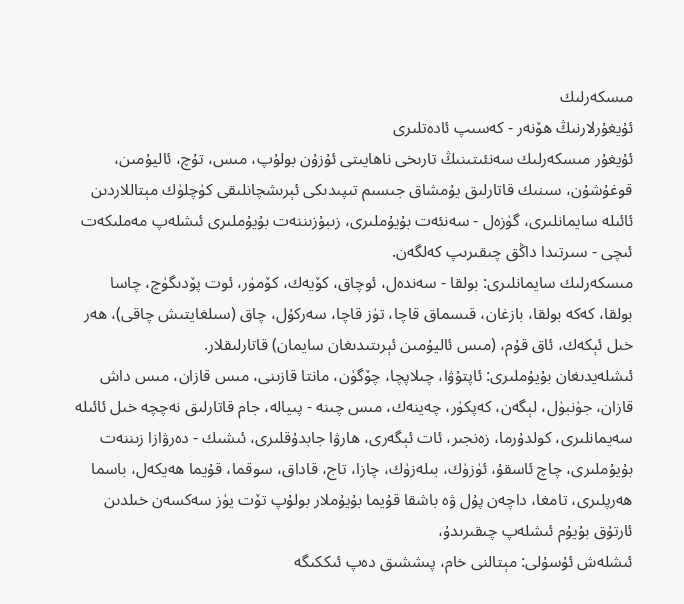مىسكەرلىك
ئۇيغۇرلارنىڭ ھۆنەر - كەسىپ ئادەتلىرى
ئۇيغۇر مىسكەرلىك سەنئىتىنىڭ تارىخى ناھايىتى ئۇزۇن بولۇپ، مىس، تۇچ، ئاليۇمىن، قوغۇشۇن، سىنىك قاتارلىق يۇمشاق جىسىم تىپىدىكى ئېرىشچانلىقى كۈچلۈك مېتاللاردىن ئائىلە سايمانلىرى، گۈزەل - سەنئەت بۇيۇملىرى، زىبۇزىننەت بۇيۇملىرى ئىشلەپ مەملىكەت ئىچى - سىرتىدا داڭق چىقىرىپ كەلگەن.
مىسكەرلىك سايمانلىرى: بولقا - سەندەل، ئوچاق، كۆيەك، كۆمۈر، ئوت پۆدىگۈچ، چاسا بولقا، كەكە بولقا، بازغان، قىسماق قاچا، تۈز قاچا، سەركۇل، چاق (سىلغايتىش چاقى)، ھەر خىل ئېكەك، ئاق قۇم، (مىس ئاليۇمىن ئېرىتىدىغان سايمان) قاتارلىقلار.
ئىشلەيدىغان بۇيۇملىرى: ئاپتۇۋا، چىلاپچا، چۆگۈن، مانتا قازىنى، مىس قازان، مىس داش قازان، جۈنبۈل، لېگەن، كەپكۈر، چەينەك، مىس چىنە - پىيالە، جام قاتارلىق نەچچە خىل ئائىلە سەيمانلىرى، كولدۇرما، زەنجىر، ئات ئېگەرى، ھارۋا جابدۇقلىرى، ئىشىك - دەرۋازا زىننەت بۇيۇملىرى، چاچ ئاسقۇ، ئۈزۈك، بىلەزۈك، چازا، تاج، قاداق، سوقما، قۇيما ھەيكەل، باسما ھەرپلىرى، تامغا، داچەن پۇل ۋە باشقا قۇيما بۇيۇملار بولۇپ تۆت يۈز سەكسەن خىلدىن ئارتۇق بۇيۇم ئىشلەپ چىقىرىدۇ،
ئىشلەش ئۇسۇلى: مېتالنى خام، پىششىق دەپ ئىككىگە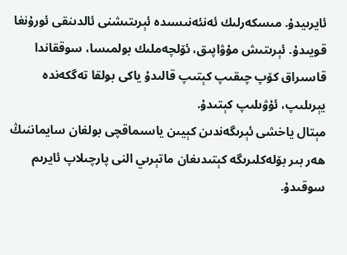ئايرىيدۇ. مىسكەرلىك ئەنئەنىسىدە ئېرىتىشنى ئالدىنقى ئورۇنغا قويىدۇ. ئېرىتىش مۇۋاپىق، ئۆلچەملىك بولمىسا، سوققاندا قاسىراق كۆپ چىقىپ كېتىپ قالىدۇ ياكى بولقا تەگكەندە يېرىلىپ، ئۇۋىلىپ كېتىدۇ.
مېتال ياخشى ئېرىگەندىن كېيىن ياسىماقچى بولغان سايماننىڭ ھەر بىر بۆلەكلىرىگە كېتىدىغان ماتېرىي النى پارچىلاپ ئايرىم سوقىدۇ.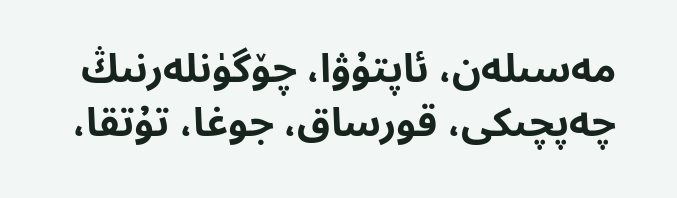مەسىلەن، ئاپتۇۋا، چۆگۈنلەرنىڭ چەپچىكى، قورساق، جوغا، تۇتقا،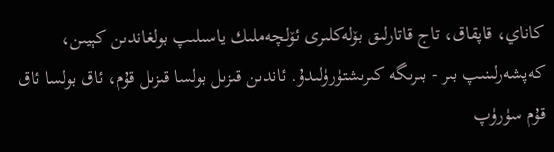كاناي، قاپقاق، تاج قاتارلىق بۆلەكلىرى ئۆلچەملىك ياسىلىپ بولغاندىن كېيىن، كەپشەرلىنىپ بىر - بىرىگە كىرىشتۈرۈلىدۇ. ئاندىن قىزىل بولسا قىزىل قۇم، ئاق بولسا ئاق قۇم سۈرۈپ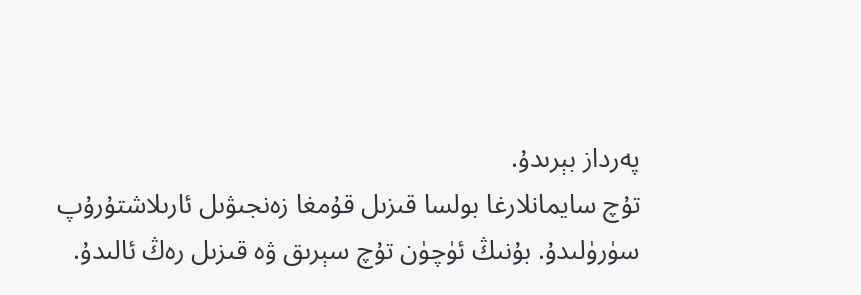پەرداز بېرىدۇ.
تۇچ سايمانلارغا بولسا قىزىل قۇمغا زەنجىۋىل ئارىلاشتۇرۇپ سۈرۈلىدۇ. بۇنىڭ ئۈچۈن تۇچ سېرىق ۋە قىزىل رەڭ ئالىدۇ.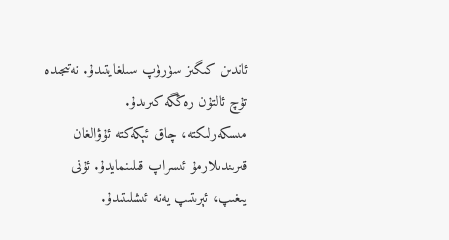ئاندىن كىگىز سۈرۈپ سىلغايتىدۇ. نەتىجىدە تۇچ ئالتۇن رەڭگە كىرىدۇ.
مىسكەرلىكتە، چاق ئېكەكتە ئۇۋالغان قىرىندىلارمۇ ئىسراپ قىلىنمايدۇ. ئۇنى يىغىپ، ئېرىتىپ يەنە ئىشلىتىدۇ.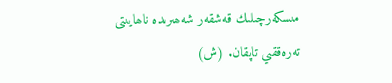مىسكەرچىلىك قەشقەر شەھىرىدە ناھايىتى تەرەققىي تاپقان. (ش)